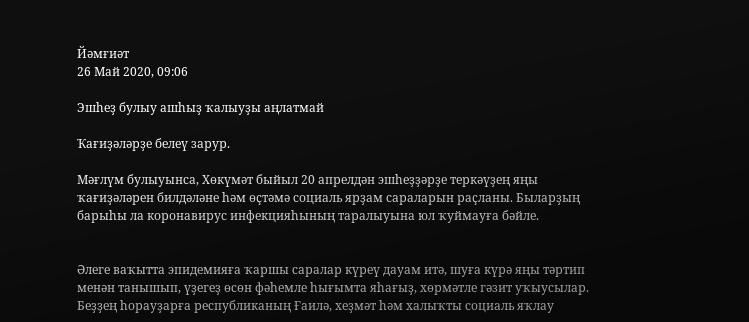Йәмғиәт
26 Май 2020, 09:06

Эшһеҙ булыу ашһыҙ ҡалыуҙы аңлатмай

Ҡағиҙәләрҙе белеү зарур.

Мәғлүм булыуынса, Хөкүмәт быйыл 20 апрелдән эшһеҙҙәрҙе теркәүҙең яңы ҡағиҙәләрен билдәләне һәм өҫтәмә социаль ярҙам сараларын раҫланы. Быларҙың барыһы ла коронавирус инфекцияһының таралыуына юл ҡуймауға бәйле.


Әлеге ваҡытта эпидемияға ҡаршы саралар күреү дауам итә, шуға күрә яңы тәртип менән танышып, үҙегеҙ өсөн фәһемле һығымта яһағыҙ, хөрмәтле гәзит уҡыусылар. Беҙҙең һорауҙарға республиканың Ғаилә, хеҙмәт һәм халыҡты социаль яҡлау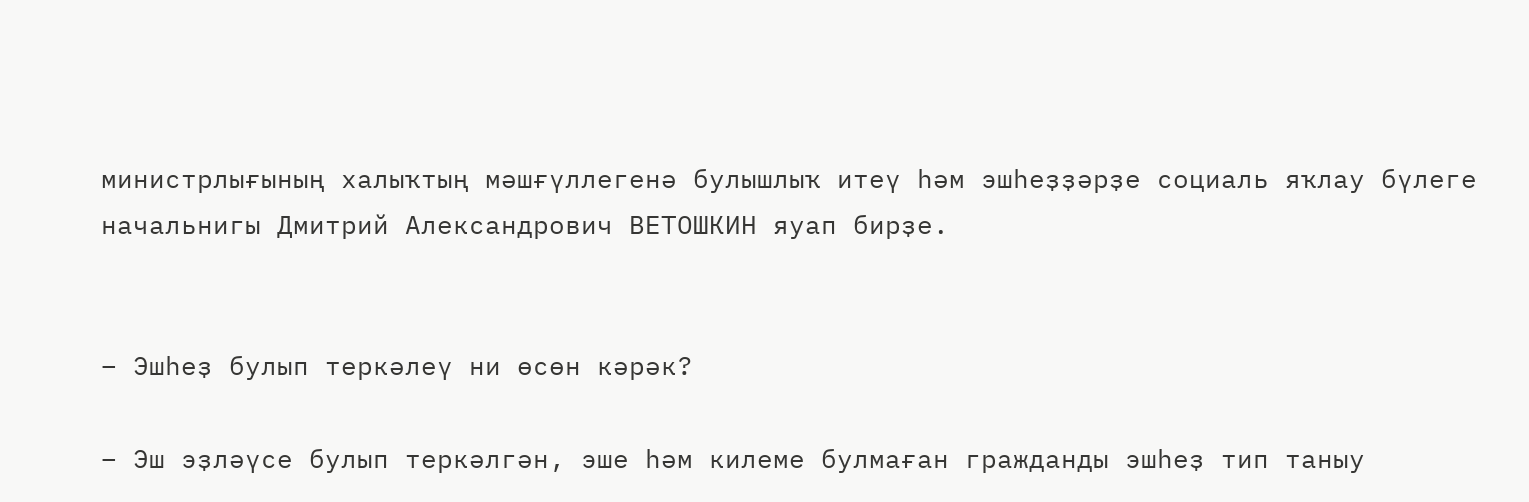министрлығының халыҡтың мәшғүллегенә булышлыҡ итеү һәм эшһеҙҙәрҙе социаль яҡлау бүлеге начальнигы Дмитрий Александрович ВЕТОШКИН яуап бирҙе.


– Эшһеҙ булып теркәлеү ни өсөн кәрәк?

– Эш эҙләүсе булып теркәлгән, эше һәм килеме булмаған гражданды эшһеҙ тип таныу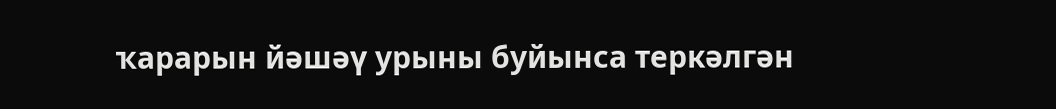ҡарарын йәшәү урыны буйынса теркәлгән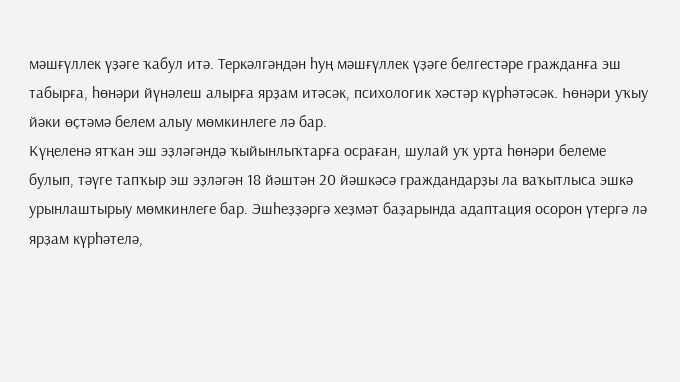мәшғүллек үҙәге ҡабул итә. Теркәлгәндән һуң мәшғүллек үҙәге белгестәре гражданға эш табырға, һөнәри йүнәлеш алырға ярҙам итәсәк, психологик хәстәр күрһәтәсәк. Һөнәри уҡыу йәки өҫтәмә белем алыу мөмкинлеге лә бар.
Күңеленә ятҡан эш эҙләгәндә ҡыйынлыҡтарға осраған, шулай уҡ урта һөнәри белеме булып, тәүге тапҡыр эш эҙләгән 18 йәштән 20 йәшкәсә граждандарҙы ла ваҡытлыса эшкә урынлаштырыу мөмкинлеге бар. Эшһеҙҙәргә хеҙмәт баҙарында адаптация осорон үтергә лә ярҙам күрһәтелә,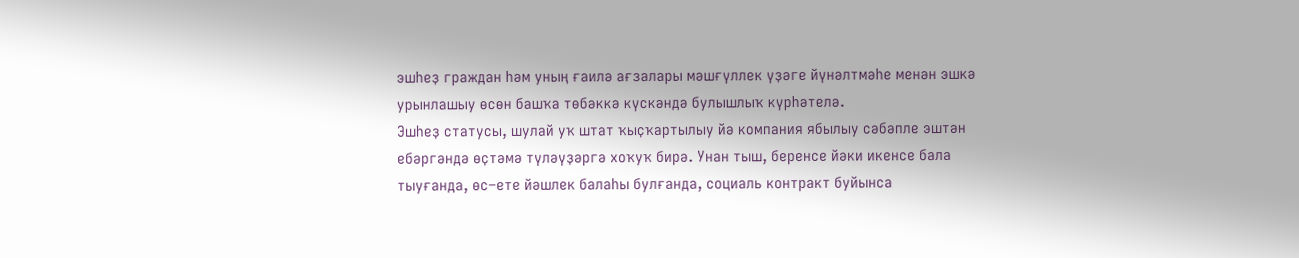эшһеҙ граждан һәм уның ғаилә ағзалары мәшғүллек үҙәге йүнәлтмәһе менән эшкә урынлашыу өсөн башҡа төбәккә күскәндә булышлыҡ күрһәтелә.
Эшһеҙ статусы, шулай уҡ штат ҡыҫҡартылыу йә компания ябылыу сәбәпле эштән ебәргәндә өҫтәмә түләүҙәргә хоҡуҡ бирә. Унан тыш, беренсе йәки икенсе бала тыуғанда, өс–ете йәшлек балаһы булғанда, социаль контракт буйынса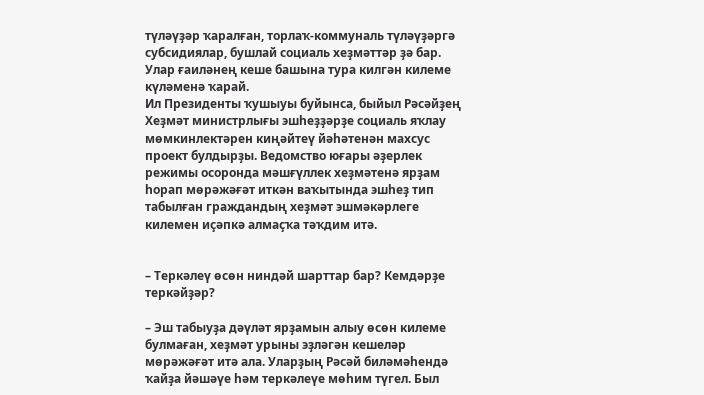түләүҙәр ҡаралған, торлаҡ-коммуналь түләүҙәргә субсидиялар, бушлай социаль хеҙмәттәр ҙә бар. Улар ғаиләнең кеше башына тура килгән килеме күләменә ҡарай.
Ил Президенты ҡушыуы буйынса, быйыл Рәсәйҙең Хеҙмәт министрлығы эшһеҙҙәрҙе социаль яҡлау мөмкинлектәрен киңәйтеү йәһәтенән махсус проект булдырҙы. Ведомство юғары әҙерлек режимы осоронда мәшғүллек хеҙмәтенә ярҙам һорап мөрәжәғәт иткән ваҡытында эшһеҙ тип табылған граждандың хеҙмәт эшмәкәрлеге килемен иҫәпкә алмаҫҡа тәҡдим итә.


– Теркәлеү өсөн ниндәй шарттар бар? Кемдәрҙе теркәйҙәр?

– Эш табыуҙа дәүләт ярҙамын алыу өсөн килеме булмаған, хеҙмәт урыны эҙләгән кешеләр мөрәжәғәт итә ала. Уларҙың Рәсәй биләмәһендә ҡайҙа йәшәүе һәм теркәлеүе мөһим түгел. Был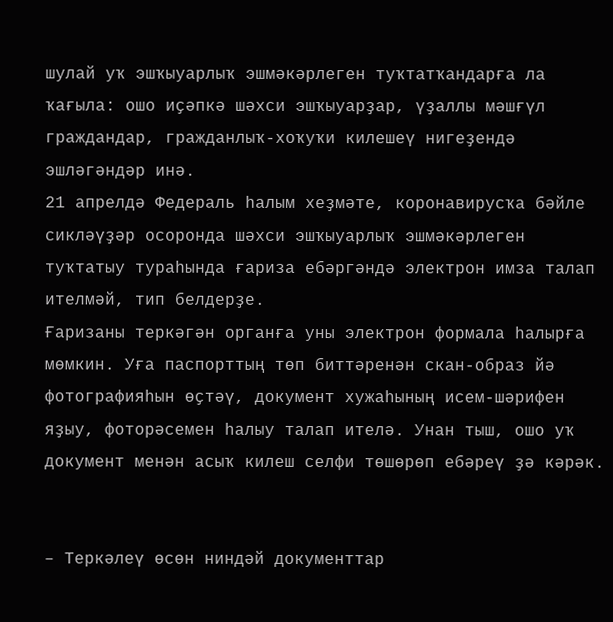шулай уҡ эшҡыуарлыҡ эшмәкәрлеген туҡтатҡандарға ла ҡағыла: ошо иҫәпкә шәхси эшҡыуарҙар, үҙаллы мәшғүл граждандар, гражданлыҡ-хоҡуҡи килешеү нигеҙендә эшләгәндәр инә.
21 апрелдә Федераль һалым хеҙмәте, коронавирусҡа бәйле сикләүҙәр осоронда шәхси эшҡыуарлыҡ эшмәкәрлеген туҡтатыу тураһында ғариза ебәргәндә электрон имза талап ителмәй, тип белдерҙе.
Ғаризаны теркәгән органға уны электрон формала һалырға мөмкин. Уға паспорттың төп биттәренән скан-образ йә фотографияһын өҫтәү, документ хужаһының исем-шәрифен яҙыу, фоторәсемен һалыу талап ителә. Унан тыш, ошо уҡ документ менән асыҡ килеш селфи төшөрөп ебәреү ҙә кәрәк.


– Теркәлеү өсөн ниндәй документтар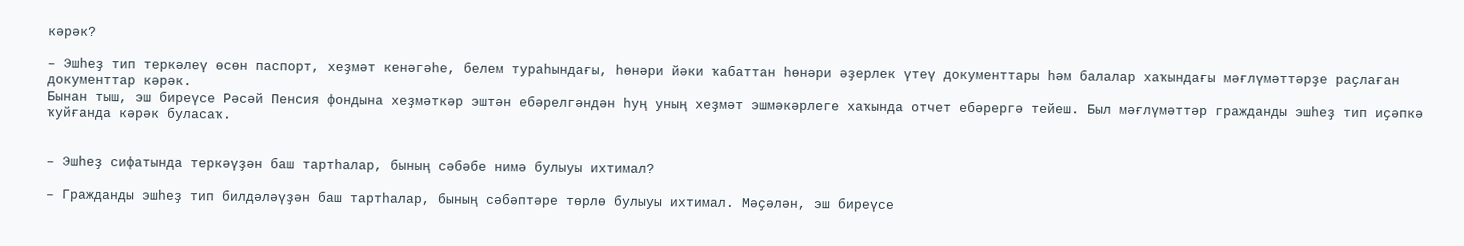кәрәк?

– Эшһеҙ тип теркәлеү өсөн паспорт, хеҙмәт кенәгәһе, белем тураһындағы, һөнәри йәки ҡабаттан һөнәри әҙерлек үтеү документтары һәм балалар хаҡындағы мәғлүмәттәрҙе раҫлаған документтар кәрәк.
Бынан тыш, эш биреүсе Рәсәй Пенсия фондына хеҙмәткәр эштән ебәрелгәндән һуң уның хеҙмәт эшмәкәрлеге хаҡында отчет ебәрергә тейеш. Был мәғлүмәттәр гражданды эшһеҙ тип иҫәпкә ҡуйғанда кәрәк буласаҡ.


– Эшһеҙ сифатында теркәүҙән баш тартһалар, бының сәбәбе нимә булыуы ихтимал?

– Гражданды эшһеҙ тип билдәләүҙән баш тартһалар, бының сәбәптәре төрлө булыуы ихтимал. Мәҫәлән, эш биреүсе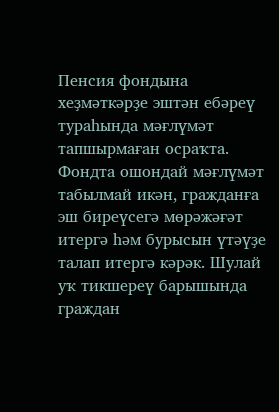Пенсия фондына хеҙмәткәрҙе эштән ебәреү тураһында мәғлүмәт тапшырмаған осраҡта. Фондта ошондай мәғлүмәт табылмай икән, гражданға эш биреүсегә мөрәжәғәт итергә һәм бурысын үтәүҙе талап итергә кәрәк. Шулай уҡ тикшереү барышында граждан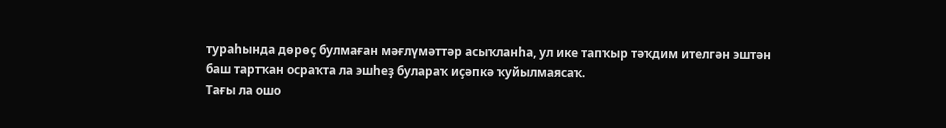тураһында дөрөҫ булмаған мәғлүмәттәр асыҡланһа, ул ике тапҡыр тәҡдим ителгән эштән баш тартҡан осраҡта ла эшһеҙ булараҡ иҫәпкә ҡуйылмаясаҡ.
Тағы ла ошо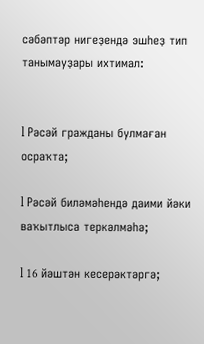сәбәптәр нигеҙендә эшһеҙ тип танымауҙары ихтимал:


l Рәсәй гражданы булмаған осраҡта;

l Рәсәй биләмәһендә даими йәки ваҡытлыса теркәлмәһә;

l 16 йәштән кесерәктәргә;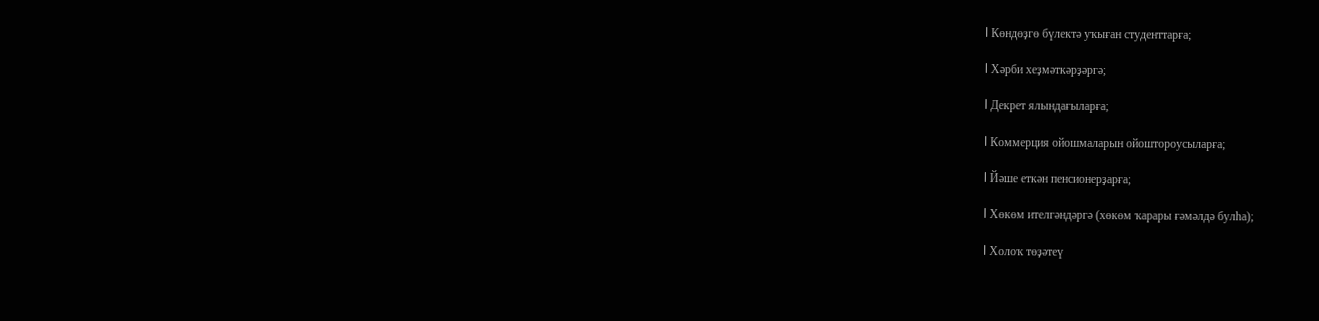l Көндөҙгө бүлектә уҡыған студенттарға;

l Хәрби хеҙмәткәрҙәргә;

l Декрет ялындағыларға;

l Коммерция ойошмаларын ойоштороусыларға;

l Йәше еткән пенсионерҙарға;

l Хөкөм ителгәндәргә (хөкөм ҡарары ғәмәлдә булһа);

l Холоҡ төҙәтеү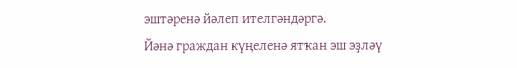эштәренә йәлеп ителгәндәргә.
Йәнә граждан күңеленә ятҡан эш эҙләү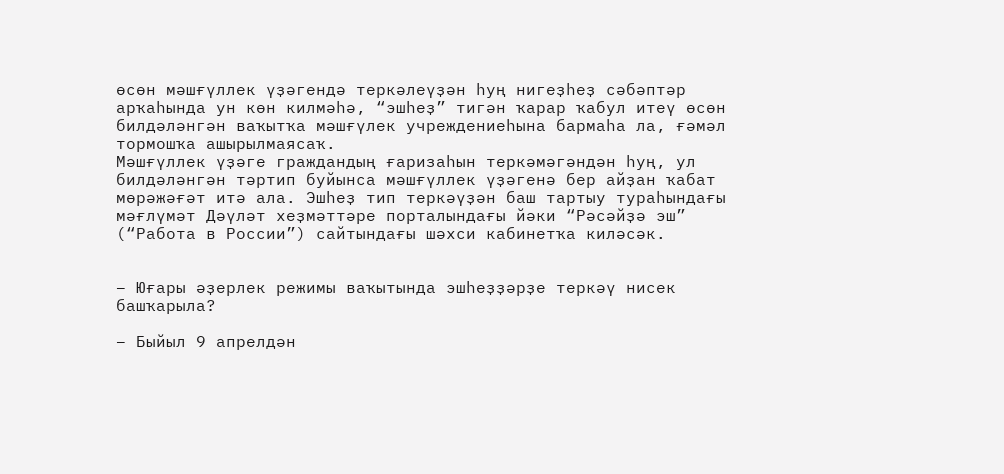өсөн мәшғүллек үҙәгендә теркәлеүҙән һуң нигеҙһеҙ сәбәптәр арҡаһында ун көн килмәһә, “эшһеҙ” тигән ҡарар ҡабул итеү өсөн билдәләнгән ваҡытҡа мәшғүлек учреждениеһына бармаһа ла, ғәмәл тормошҡа ашырылмаясаҡ.
Мәшғүллек үҙәге граждандың ғаризаһын теркәмәгәндән һуң, ул билдәләнгән тәртип буйынса мәшғүллек үҙәгенә бер айҙан ҡабат мөрәжәғәт итә ала. Эшһеҙ тип теркәүҙән баш тартыу тураһындағы мәғлүмәт Дәүләт хеҙмәттәре порталындағы йәки “Рәсәйҙә эш” (“Работа в России”) сайтындағы шәхси кабинетҡа киләсәк.


– Юғары әҙерлек режимы ваҡытында эшһеҙҙәрҙе теркәү нисек башҡарыла?

– Быйыл 9 апрелдән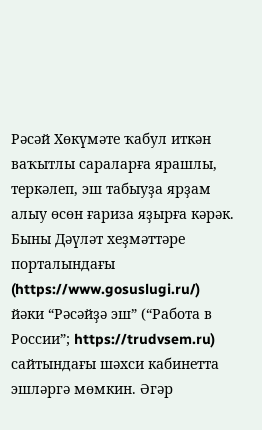Рәсәй Хөкүмәте ҡабул иткән ваҡытлы сараларға ярашлы, теркәлеп, эш табыуҙа ярҙам алыу өсөн ғариза яҙырға кәрәк. Быны Дәүләт хеҙмәттәре порталындағы (https://www.gosuslugi.ru/) йәки “Рәсәйҙә эш” (“Работа в России”; https://trudvsem.ru) сайтындағы шәхси кабинетта эшләргә мөмкин. Әгәр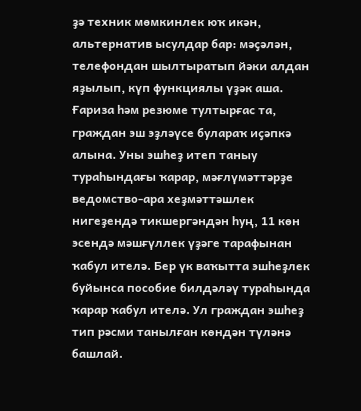ҙә техник мөмкинлек юҡ икән, альтернатив ысулдар бар: мәҫәлән, телефондан шылтыратып йәки алдан яҙылып, күп функциялы үҙәк аша.
Ғариза һәм резюме тултырғас та, граждан эш эҙләүсе булараҡ иҫәпкә алына. Уны эшһеҙ итеп таныу тураһындағы ҡарар, мәғлүмәттәрҙе ведомство-ара хеҙмәттәшлек нигеҙендә тикшергәндән һуң, 11 көн эсендә мәшғүллек үҙәге тарафынан ҡабул ителә. Бер үк ваҡытта эшһеҙлек буйынса пособие билдәләү тураһында ҡарар ҡабул ителә. Ул граждан эшһеҙ тип рәсми танылған көндән түләнә башлай.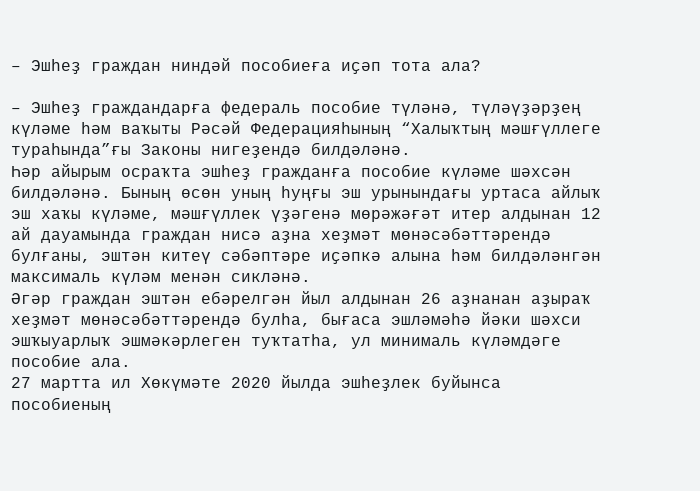– Эшһеҙ граждан ниндәй пособиеға иҫәп тота ала?

– Эшһеҙ граждандарға федераль пособие түләнә, түләүҙәрҙең күләме һәм ваҡыты Рәсәй Федерацияһының “Халыҡтың мәшғүллеге тураһында”ғы Законы нигеҙендә билдәләнә.
Һәр айырым осраҡта эшһеҙ гражданға пособие күләме шәхсән билдәләнә. Бының өсөн уның һуңғы эш урынындағы уртаса айлыҡ эш хаҡы күләме, мәшғүллек үҙәгенә мөрәжәғәт итер алдынан 12 ай дауамында граждан нисә аҙна хеҙмәт мөнәсәбәттәрендә булғаны, эштән китеү сәбәптәре иҫәпкә алына һәм билдәләнгән максималь күләм менән сикләнә.
Әгәр граждан эштән ебәрелгән йыл алдынан 26 аҙнанан аҙыраҡ хеҙмәт мөнәсәбәттәрендә булһа, бығаса эшләмәһә йәки шәхси эшҡыуарлыҡ эшмәкәрлеген туҡтатһа, ул минималь күләмдәге пособие ала.
27 мартта ил Хөкүмәте 2020 йылда эшһеҙлек буйынса пособиеның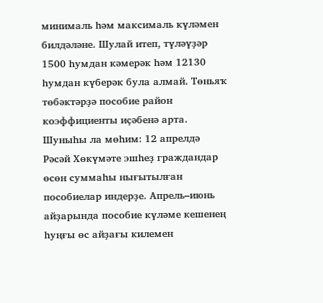минималь һәм максималь күләмен билдәләне. Шулай итеп, түләүҙәр 1500 һумдан кәмерәк һәм 12130 һумдан күберәк була алмай. Төньяҡ төбәктәрҙә пособие район коэффициенты иҫәбенә арта. Шуныһы ла мөһим: 12 апрелдә Рәсәй Хөкүмәте эшһеҙ граждандар өсөн суммаһы нығытылған пособиелар индерҙе. Апрель–июнь айҙарында пособие күләме кешенең һуңғы өс айҙағы килемен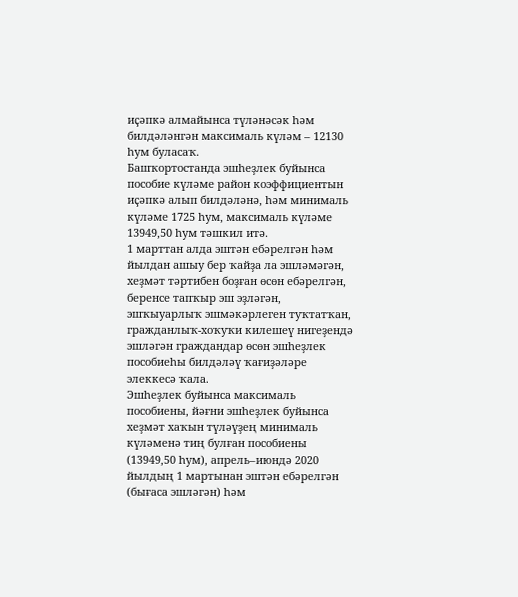иҫәпкә алмайынса түләнәсәк һәм билдәләнгән максималь күләм – 12130 һум буласаҡ.
Башҡортостанда эшһеҙлек буйынса пособие күләме район коэффициентын иҫәпкә алып билдәләнә, һәм минималь күләме 1725 һум, максималь күләме 13949,50 һум тәшкил итә.
1 марттан алда эштән ебәрелгән һәм йылдан ашыу бер ҡайҙа ла эшләмәгән, хеҙмәт тәртибен боҙған өсөн ебәрелгән, беренсе тапҡыр эш эҙләгән, эшҡыуарлыҡ эшмәкәрлеген туҡтатҡан, гражданлыҡ-хоҡуҡи килешеү нигеҙендә эшләгән граждандар өсөн эшһеҙлек пособиеһы билдәләү ҡағиҙәләре элеккесә ҡала.
Эшһеҙлек буйынса максималь пособиены, йәғни эшһеҙлек буйынса хеҙмәт хаҡын түләүҙең минималь күләменә тиң булған пособиены (13949,50 һум), апрель–июндә 2020 йылдың 1 мартынан эштән ебәрелгән (бығаса эшләгән) һәм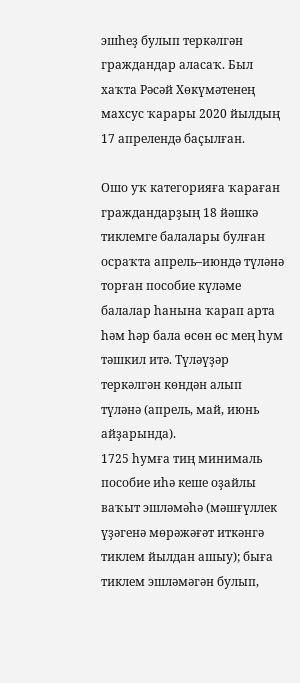эшһеҙ булып теркәлгән граждандар аласаҡ. Был хаҡта Рәсәй Хөкүмәтенең махсус ҡарары 2020 йылдың 17 апрелендә баҫылған.

Ошо уҡ категорияға ҡараған граждандарҙың 18 йәшкә тиклемге балалары булған осраҡта апрель–июндә түләнә торған пособие күләме балалар һанына ҡарап арта һәм һәр бала өсөн өс мең һум тәшкил итә. Түләүҙәр теркәлгән көндән алып түләнә (апрель, май, июнь айҙарында).
1725 һумға тиң минималь пособие иһә кеше оҙайлы ваҡыт эшләмәһә (мәшғүллек үҙәгенә мөрәжәғәт иткәнгә тиклем йылдан ашыу); быға тиклем эшләмәгән булып,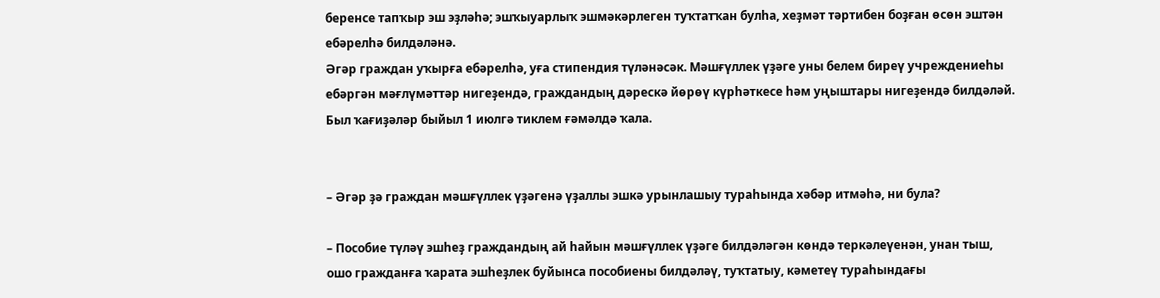беренсе тапҡыр эш эҙләһә; эшҡыуарлыҡ эшмәкәрлеген туҡтатҡан булһа, хеҙмәт тәртибен боҙған өсөн эштән ебәрелһә билдәләнә.
Әгәр граждан уҡырға ебәрелһә, уға стипендия түләнәсәк. Мәшғүллек үҙәге уны белем биреү учреждениеһы ебәргән мәғлүмәттәр нигеҙендә, граждандың дәрескә йөрөү күрһәткесе һәм уңыштары нигеҙендә билдәләй. Был ҡағиҙәләр быйыл 1 июлгә тиклем ғәмәлдә ҡала.


– Әгәр ҙә граждан мәшғүллек үҙәгенә үҙаллы эшкә урынлашыу тураһында хәбәр итмәһә, ни була?

– Пособие түләү эшһеҙ граждандың ай һайын мәшғүллек үҙәге билдәләгән көндә теркәлеүенән, унан тыш, ошо гражданға ҡарата эшһеҙлек буйынса пособиены билдәләү, туҡтатыу, кәметеү тураһындағы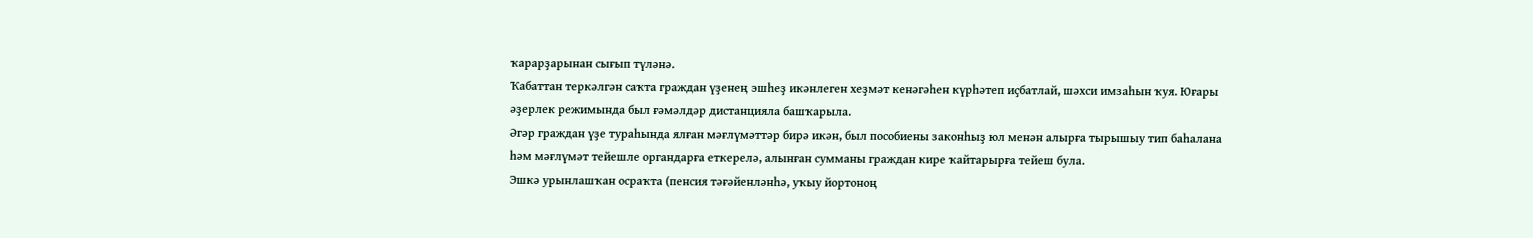ҡарарҙарынан сығып түләнә.
Ҡабаттан теркәлгән саҡта граждан үҙенең эшһеҙ икәнлеген хеҙмәт кенәгәһен күрһәтеп иҫбатлай, шәхси имзаһын ҡуя. Юғары әҙерлек режимында был ғәмәлдәр дистанцияла башҡарыла.
Әгәр граждан үҙе тураһында ялған мәғлүмәттәр бирә икән, был пособиены законһыҙ юл менән алырға тырышыу тип баһалана һәм мәғлүмәт тейешле органдарға еткерелә, алынған сумманы граждан кире ҡайтарырға тейеш була.
Эшкә урынлашҡан осраҡта (пенсия тәғәйенләнһә, уҡыу йортоноң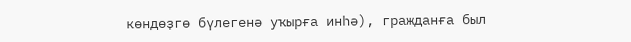көндөҙгө бүлегенә уҡырға инһә), гражданға был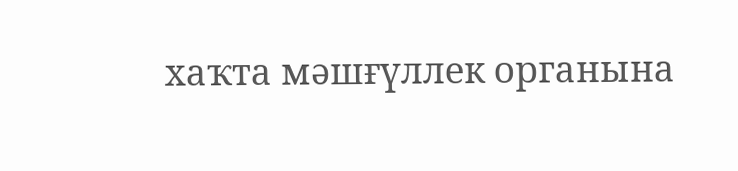хаҡта мәшғүллек органына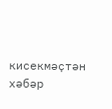кисекмәҫтән хәбәр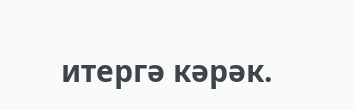итергә кәрәк.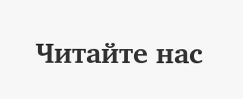Читайте нас